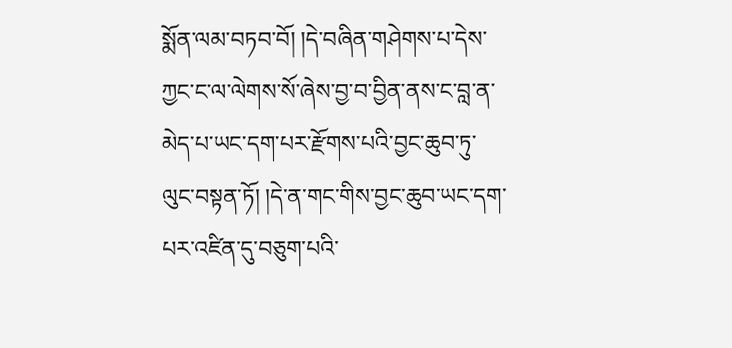སྨོན་ལམ་བཏབ་བོ། །དེ་བཞིན་གཤེགས་པ་དེས་ཀྱང་ང་ལ་ལེགས་སོ་ཞེས་བྱ་བ་བྱིན་ནས་ང་བླ་ན་མེད་པ་ཡང་དག་པར་རྫོགས་པའི་བྱང་ཆུབ་ཏུ་ལུང་བསྟན་ཏོ། །དེ་ན་གང་གིས་བྱང་ཆུབ་ཡང་དག་པར་འཛིན་དུ་བཅུག་པའི་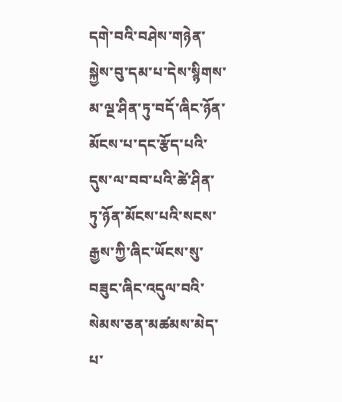དགེ་བའི་བཤེས་གཉེན་སྐྱེས་བུ་དམ་པ་དེས་སྙིགས་མ་ལྔ་ཤིན་ཏུ་བདོ་ཞིང་ཉོན་མོངས་པ་དང་རྩོད་པའི་དུས་ལ་བབ་པའི་ཚེ་ཤིན་ཏུ་ཉོན་མོངས་པའི་སངས་རྒྱས་ཀྱི་ཞིང་ཡོངས་སུ་བཟུང་ཞིང་འདུལ་བའི་སེམས་ཅན་མཚམས་མེད་པ་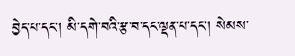བྱེད་པ་དང་། མི་དགེ་བའི་རྩ་བ་དང་ལྡན་པ་དང་། སེམས་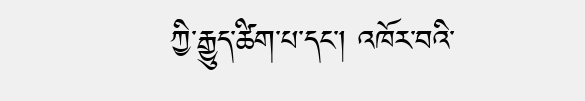ཀྱི་རྒྱུད་ཚིག་པ་དང་། འཁོར་བའི་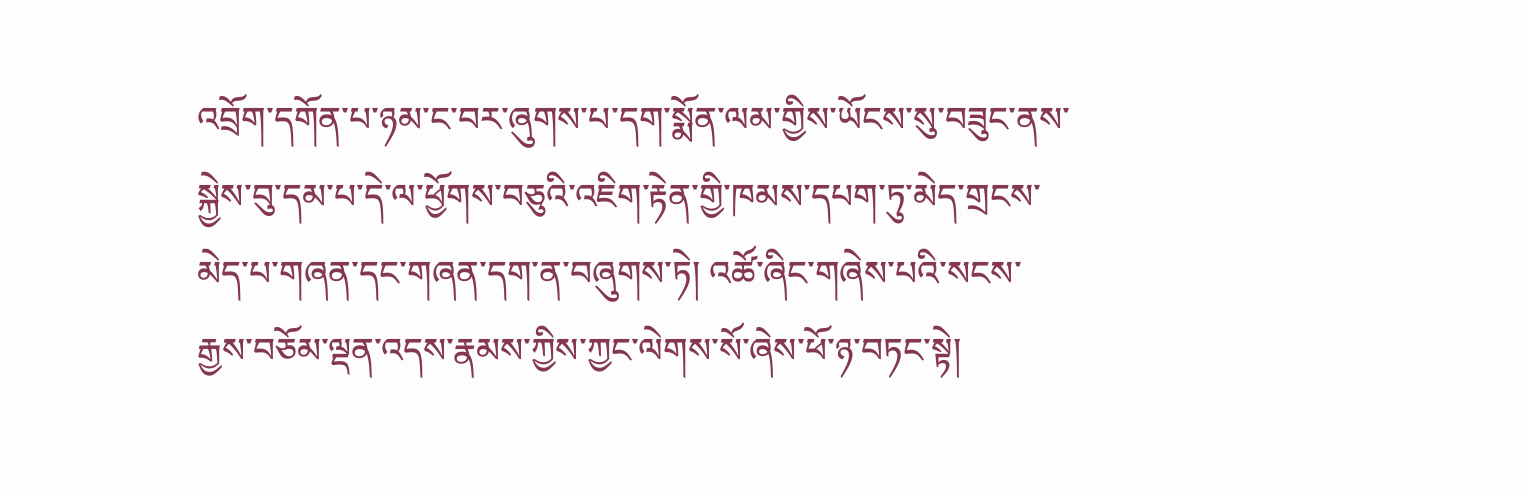འབྲོག་དགོན་པ་ཉམ་ང་བར་ཞུགས་པ་དག་སྨོན་ལམ་གྱིས་ཡོངས་སུ་བཟུང་ནས་སྐྱེས་བུ་དམ་པ་དེ་ལ་ཕྱོགས་བཅུའི་འཇིག་རྟེན་གྱི་ཁམས་དཔག་ཏུ་མེད་གྲངས་མེད་པ་གཞན་དང་གཞན་དག་ན་བཞུགས་ཏེ། འཚོ་ཞིང་གཞེས་པའི་སངས་རྒྱས་བཅོམ་ལྡན་འདས་རྣམས་ཀྱིས་ཀྱང་ལེགས་སོ་ཞེས་ཕོ་ཉ་བཏང་སྟེ།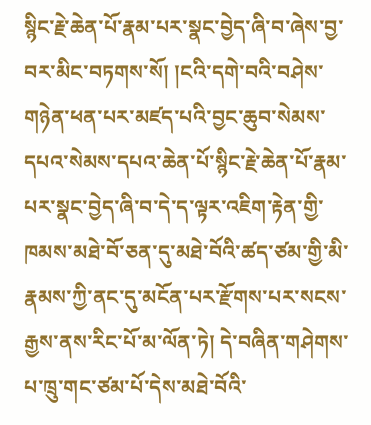སྙིང་རྗེ་ཆེན་པོ་རྣམ་པར་སྣང་བྱེད་ཞི་བ་ཞེས་བྱ་བར་མིང་བཏགས་སོ། །ངའི་དགེ་བའི་བཤེས་གཉེན་ཕན་པར་མཛད་པའི་བྱང་ཆུབ་སེམས་དཔའ་སེམས་དཔའ་ཆེན་པོ་སྙིང་རྗེ་ཆེན་པོ་རྣམ་པར་སྣང་བྱེད་ཞི་བ་དེ་ད་ལྟར་འཇིག་རྟེན་གྱི་ཁམས་མཐེ་བོ་ཅན་དུ་མཐེ་བོའི་ཚད་ཙམ་གྱི་མི་རྣམས་ཀྱི་ནང་དུ་མངོན་པར་རྫོགས་པར་སངས་རྒྱས་ནས་རིང་པོ་མ་ལོན་ཏེ། དེ་བཞིན་གཤེགས་པ་ཁྲུ་གང་ཙམ་པོ་དེས་མཐེ་བོའི་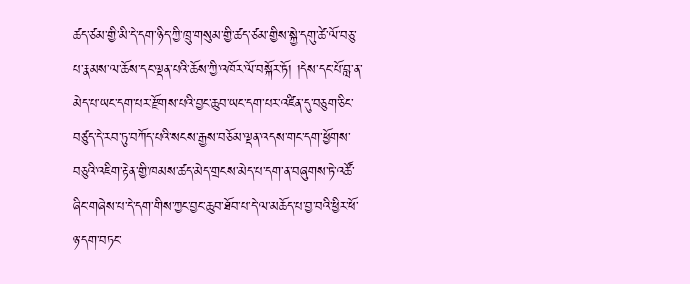ཚད་ཙམ་གྱི་མི་དེ་དག་ཉིད་ཀྱི་ཁྲུ་གསུམ་གྱི་ཚད་ཙམ་གྱིས་སྐྱེ་དགུ་ཚེ་ལོ་བཅུ་པ་རྣམས་ལ་ཆོས་དང་ལྡན་པའི་ཆོས་ཀྱི་འཁོར་ལོ་བསྐོར་ཏོ། །དེས་དང་པོ་བླ་ན་མེད་པ་ཡང་དག་པར་རྫོགས་པའི་བྱང་ཆུབ་ཡང་དག་པར་འཛིན་དུ་བཅུག་ཅིང་བཙུད་དེ་རབ་ཏུ་བཀོད་པའི་སངས་རྒྱས་བཅོམ་ལྡན་འདས་གང་དག་ཕྱོགས་བཅུའི་འཇིག་རྟེན་གྱི་ཁམས་ཚད་མེད་གྲངས་མེད་པ་དག་ན་བཞུགས་ཏེ་འཚོ་ཞིང་གཞེས་པ་དེ་དག་གིས་ཀྱང་བྱང་ཆུབ་ཐོབ་པ་དེ་ལ་མཆོད་པ་བྱ་བའི་ཕྱིར་ཕོ་ཉ་དག་བཏང་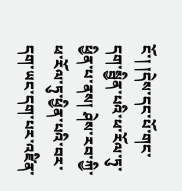ངོ་། །དེས་དང་པོ་གང་དག་སྦྱིན་པའི་ཕ་རོལ་ཏུ་ཕྱིན་པ་ནས། ཤེས་རབ་ཀྱི་ཕ་རོལ་ཏུ་ཕྱིན་པའི་བར་དག་ཡང་དག་པར་འཛིན་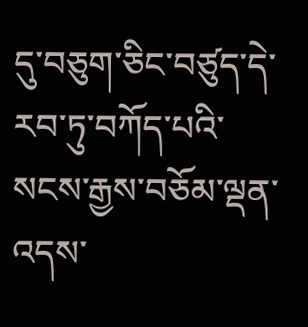དུ་བཅུག་ཅིང་བཙུད་དེ་རབ་ཏུ་བཀོད་པའི་སངས་རྒྱས་བཅོམ་ལྡན་འདས་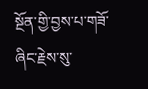སྔོན་གྱི་བྱས་པ་གཟོ་ཞིང་རྗེས་སུ་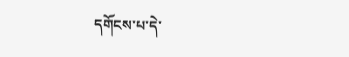དགོངས་པ་དེ་